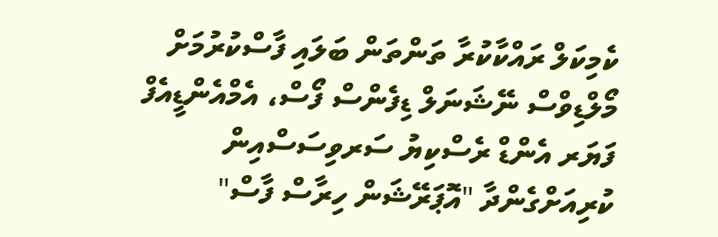ކެމިކަލް ރައްކާކުރާ ތަންތަން ބަލައި ފާސްކުރުމަށް މޯލްޑިވްސް ނޭޝަނަލް ޑިފެންސް ފޯސް، އެމްއެންޑީއެފް ފަޔަރ އެންޑް ރެސްކިޔު ސަރވިސަސްއިން ކުރިއަށްގެންދާ "އޮޕަރޭޝަން ހިރާސް ފާސް"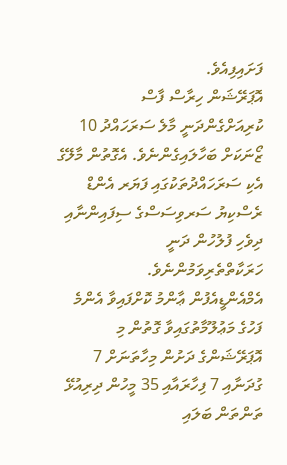ފަށައިފިއެވެ.
އޮޕަރޭޝަން ހިރާސް ފާސް ކުރިއަށްގެންދަނީ މާލެ ސަރަހައްދު 10 ޒޯނަކަށް ބަހާލައިގެންނެވެ. އެގޮތުން މާލޭގެ އެކި ސަރަހައްދުތަކުގައި ފަޔަރ އެންޑް ރެސްކިޔު ސަރވިސަސްގެ ސިފައިންނާއި ދިވެހި ފުލުހުން ދަނީ ހަރަކާތްތެރިވަމުންނެވެ.
އެމްއެންޑީއެފުން ޢާންމު ކޮށްފައިވާ އެންމެ ފަހުގެ މަޢުލޫމާތުގައިވާ ގޮތުން މި އޮޕަރޭޝަންގެ ދަށުން މިހާތަނަށް 7 ގުދަނާއި 7 ފިހާރައާއި 35 މީހުން ދިރިއުޅޭ ތަންތަން ބަލައި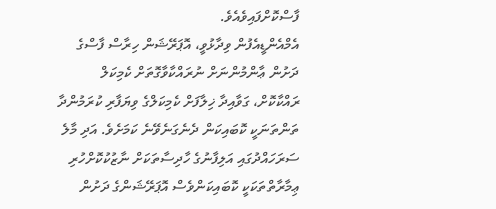ފާސްކޮށްފައިވެއެވެ.
އެމްއެންޑީއެފުން ވިދާޅުވީ، އޮޕަރޭޝަން ހިރާސް ފާސްގެ ދަށުން ޢާންމުންނަށް ނުރައްކާވާގޮތަށް ކެމިކަލް ރައްކާކޮށް، ގަވާއިދާ ޚިލާފަށް ކެމިކަލްގެ ވިޔަފާރި ކުރަމުންދާ ތަންތަނަކީ ކޮބައިކަން ދެނެގަނެވޭނެ ކަމަށެވެ. އަދި މާލެ ސަރަހައްދުގައި އަލިފާނުގެ ހާދިސާތަކަށް ނާޒުކުކޮށްހުރި ޢިމާރާތްތަކަކީ ކޮބައިކަންވެސް އޮޕަރޭޝަންގެ ދަށުން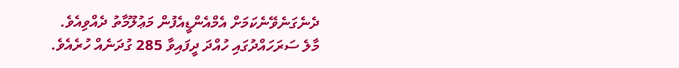ދެނެގަނެވޭނެކަމަށް އެމްއެންޑީއެފުން މަޢުލޫމާތު ދެއްވިއެވެ.
މާލެ ސަރަހައްދުގައި ހުއްދަ ދީފައިވާ 285 ގުދަނެއް ހުރެއެވެ.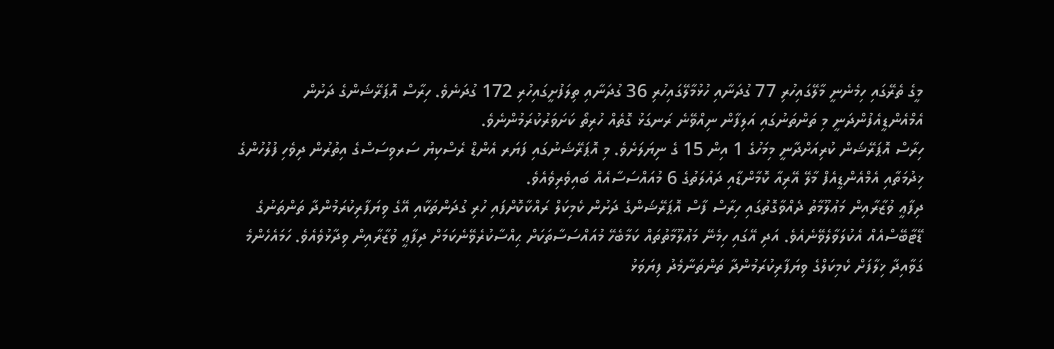މީގެ ތެރޭގައި ހިމެނެނީ މާލޭގައިހުރި 77 ގުދަނާއި ހުޅުމާލޭގައިހުރި 36 ގުދަނާއި ތިލަފުށީގައިހުރި 172 ގުދަނެވެ. ހިރާސް އޮޕަރޭޝަންގެ ދަށުން އެމްއެންޑީއެފުންދަނީ މި ތަންތަނުގައި އަލިފާން ނިއްވޭނެ ރަނގަޅު ގޮތެއް ހުރިތޯ ކަށަވަރުކުރަމުންނެވެ.
ހިރާސް އޮޕަރޭޝަން ކުރިއަށްދާނީ މިމަހުގެ 1 އިން 15 ގެ ނިޔަލަށެވެ. މި އޮޕަރޭޝަނުގައި ފަޔަރ އެންޑް ރެސްކިޔު ސަރވިސަސްގެ އިތުރުން ދިވެހި ފުލުހުންގެ ޚިދުމަތާއި އެމްއެންޑީއެފް މާލޭ އޭރިއާ ކޮމާންޑާއި ދައުލަތުގެ 6 މުއައްސަސާއެއް ބައިވެރިވެއެވެ.
ދިފާޢީ ވުޒާރާއިން މަޢުލޫމާތު ދެއްވާގޮތުގައި ހިރާސް ފާސް އޮޕަރޭޝަންގެ ދަށުން ކެމިކަލް ރައްކާކޮށްފައި ހުރި ގުދަންތަކާއި އޭގެ ވިޔަފާރިކުރަމުންދާ ތަންތަނުގެ ޑޭޓާބޭސްއެއް އެކުލަވާލެވޭނެއެވެ. އަދި އޭގައި ހިމެނޭ މަޢުލޫމާތުތައް ކަމާބެހޭ މުއައްސަސާތަކަށް ޙިއްސާކުރެވޭނެކަމަށް ދިފާޢީ ވުޒާރާއިން ވިދާޅުވެއެވެ. ހަމައެހެންމެ ގަވާއިދާ ޚިލާފަށް ކެމިކަލްގެ ވިޔަފާރިކުރަމުންދާ ތަންތަނާމެދު ފިޔަވަޅު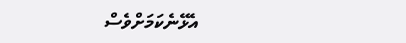އެޅޭނެކަމަށްވެސް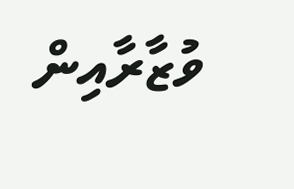ވުޒާރާއިން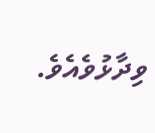ވިދާޅުވެއެވެ.